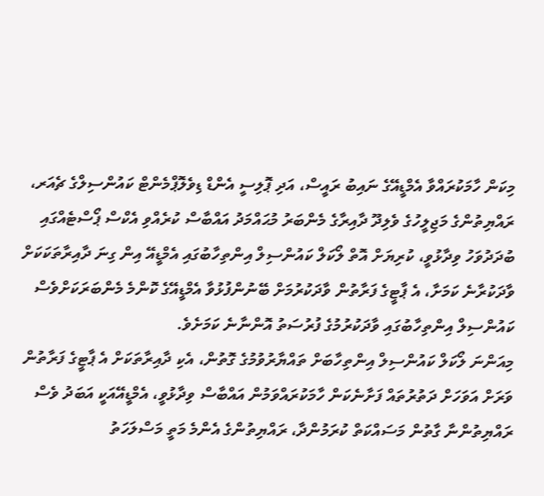މިކަން ހާމަކުރައްވާ އެމްޑީއޭގެ ނައިބު ރައީސް، އަދި ޕޮލިސީ އެންޑް ޑިވެލޮޕްމެންޓް ކައުންސިލްގެ ޗެއަރ، ރައްޔިތުންގެ މަޖިލީހުގެ ވެލިދޫ ދާއިރާގެ މެންބަރު މުޙައްމަދު އައްބާސް ކުރެއްވި އެކްސް ޕޯސްޓެއްގައި ބުދަދުވަހު ވިދާޅުވީ، ކުރިޔަށް އޮތް ލޯކަލް ކައުންސިލް އިންތިހާބުގައި އެމްޑީއޭ އިން ގިނަ ދާއިރާތަކަކަށް ވާދަކުރާނެ ކަމަށާ، އެ ޕާޓީގެ ފަރާތުން ވާދަކުރުމަށް ބޭނުންފުޅުވާ އެމްޑީއޭގެ ކޮންމެ މެންބަރަކަށްވެސް ކައުންސިލް އިންތިހާބުގައި ވާދަކުރުމުގެ ފުރުސަތު އޮންނާނެ ކަމަށެވެ.
މިއަންނަ ލޯކަލް ކައުންސިލް އިންތިހާބަށް ތައްޔާރުވުމުގެ ގޮތުން، އެކި ދާއިރާތަކަށް އެ ޕާޓީގެ ފަރާތުން ވަރަށް އަވަހަށް ދަތުރުތައް ފަށާނެކަން ހާމަކުރައްވަމުން އައްބާސް ވިދާޅުވީ، އެމްޑީއޭއަކީ އަބަދު ވެސް ރައްޔިތުންނާ ގާތުން މަސައްކަތް ކުރަމުންދާ، ރައްޔިތުންގެ އެންމެ މަތީ މަސްލަހަތު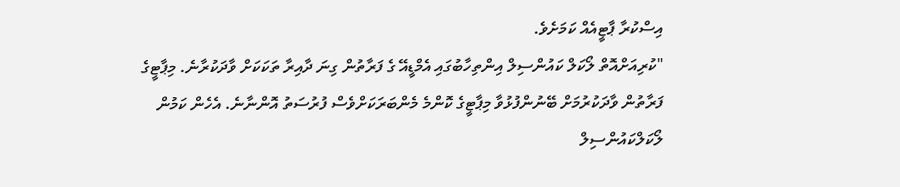އިސްކުރާ ޕާޓީއެއް ކަމަށެވެ.
"ކުރިއަށްއޮތް ލޯކަލް ކައުންސިލް އިންތިހާބުގައި އެމްޑީއޭ ގެ ފަރާތުން ގިނަ ދާއިރާ ތަކަކަށް ވާދަކުރާނެ. މިޕާޓީގެ ފަރާތުން ވާދަކުރުމަށް ބޭނުންފުޅުވާ މިޕާޓީގެ ކޮންމެ މެންބަރަކަށްވެސް ފުރުސަތު އޮންނާނެ. އެހެން ކަމުން ލޯކަލްކައުންސިލް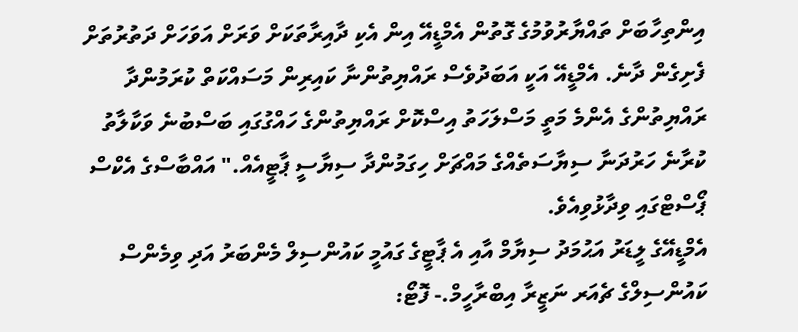އިންތިހާބަށް ތައްޔާރުވުމުގެ ގޮތުން އެމްޑީއޭ އިން އެކި ދާއިރާތަކަށް ވަރަށް އަވަހަށް ދަތުރުތަށް ފެށިގެން ދާނެ. އެމްޑީއޭ އަކީ އަބަދުވެސް ރައްޔިތުންނާ ކައިރިން މަސައްކަތް ކުރަމުންދާ ރައްޔިތުންގެ އެންމެ މަތީ މަސްލަހަތު އިސްކޮށް ރައްޔިތުންގެ ހައްގުގައި ބަސްބުނެ ވަކާލާތު ކުރާނެ ހަރުދަނާ ސިޔާސަތެއްގެ މައްޗަށް ހިގަމުންދާ ސިޔާސީ ޕާޓީއެއް." އައްބާސްގެ އެކްސް ޕޯސްޓްގައި ވިދާޅުވިއެވެ.
އެމްޑީއޭގެ ލީޑަރު އަޙުމަދު ސިޔާމް އާއި އެ ޕާޓީގެ ގައުމީ ކައުންސިލް މެންބަރު އަދި ވިމެންސް ކައުންސިލްގެ ޗެއަރ ނަޒީރާ އިބްރާހީމް.- ފޮޓޯ: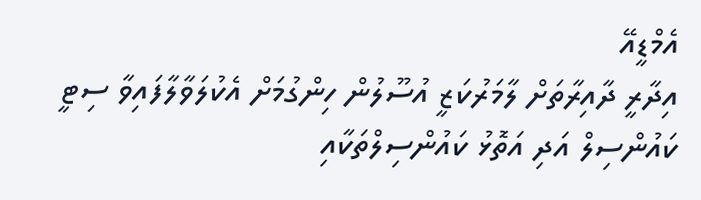އެމްޑީއޭ
އިދާރީ ދާއިރާތަށް ލާމަރުކަޒީ އުސޫލުން ހިންގުމަށް އެކުލަވާލާފައިވާ ސިޓީ ކައުންސިލް އަދި އަތޮޅު ކައުންސިލްތަކާއި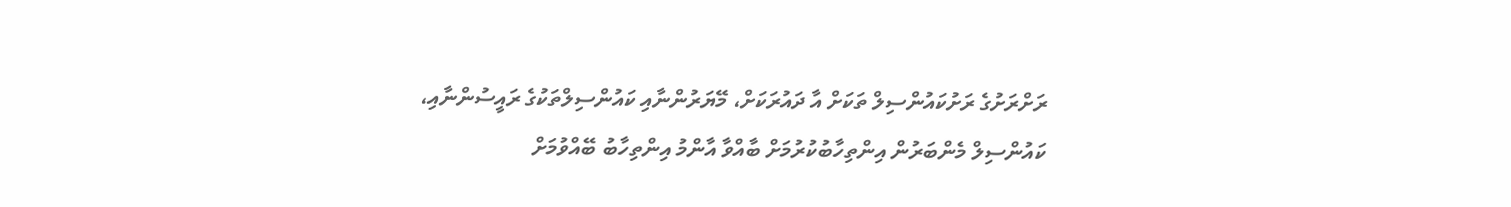ރަށްރަށުގެ ރަށުކައުންސިލް ތަކަށް އާ ދައުރަކަށް، މޭޔަރުންނާއި ކައުންސިލްތަކުގެ ރައީސުންނާއި، ކައުންސިލް މެންބަރުން އިންތިހާބުކުރުމަށް ބާއްވާ އާންމު އިންތިހާބު ބޭއްވުމަށް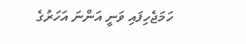ހަމަޖެހިފައި ވަނީ އަންނަ އަހަރުގެ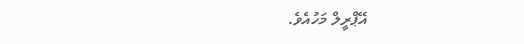އޭޕްރީލް މަހުއެވެ.